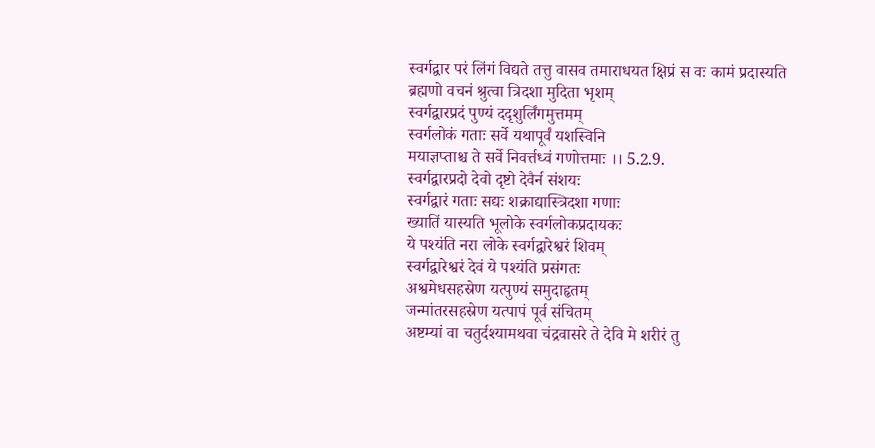स्वर्गद्वार परं लिंगं विद्यते तत्तु वासव तमाराधयत क्षिप्रं स वः कामं प्रदास्यति
ब्रह्मणो वचनं श्रुत्वा त्रिदशा मुदिता भृशम्
स्वर्गद्वारप्रदं पुण्यं ददृशुर्लिंगमुत्तमम्
स्वर्गलोकं गताः सर्वे यथापूर्वं यशस्विनि
मयाज्ञप्ताश्च ते सर्वे निवर्त्तध्वं गणोत्तमाः ।। 5.2.9.
स्वर्गद्वारप्रदो देवो दृष्टो देवैर्न संशयः
स्वर्गद्वारं गताः सद्यः शक्राद्यास्त्रिदशा गणाः
ख्यातिं यास्यति भूलोके स्वर्गलोकप्रदायकः
ये पश्यंति नरा लोके स्वर्गद्वारेश्वरं शिवम्
स्वर्गद्वारेश्वरं देवं ये पश्यंति प्रसंगतः
अश्वमेधसहस्रेण यत्पुण्यं समुदाहृतम्
जन्मांतरसहस्रेण यत्पापं पूर्व संचितम्
अष्टम्यां वा चतुर्दश्यामथवा चंद्रवासरे ते देवि मे शरीरं तु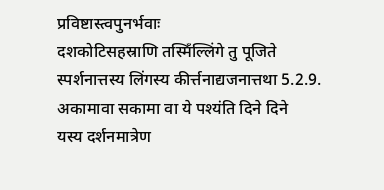प्रविष्टास्त्वपुनर्भवाः
दशकोटिसहस्राणि तस्मिँल्लिंगे तु पूजिते
स्पर्शनात्तस्य लिंगस्य कीर्त्तनाद्यजनात्तथा 5.2.9.
अकामावा सकामा वा ये पश्यंति दिने दिने
यस्य दर्शनमात्रेण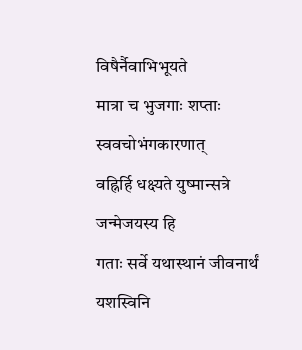विषैर्नैवाभिभूयते
मात्रा च भुजगाः शप्ताः स्ववचोभंगकारणात्
वह्निर्हि धक्ष्यते युष्मान्सत्रे जन्मेजयस्य हि
गताः सर्वे यथास्थानं जीवनार्थं यशस्विनि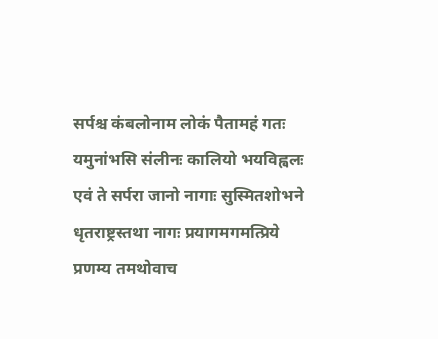सर्पश्च कंबलोनाम लोकं पैतामहं गतः
यमुनांभसि संलीनः कालियो भयविह्वलः
एवं ते सर्परा जानो नागाः सुस्मितशोभने धृतराष्ट्रस्तथा नागः प्रयागमगमत्प्रिये
प्रणम्य तमथोवाच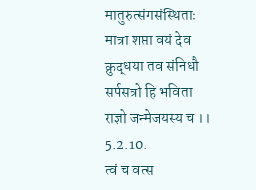मातुरुत्संगसंस्थिताः
मात्रा शप्ता वयं देव क्रुद्धया तव संनिधौ
सर्पसत्रो हि भविता राज्ञो जन्मेजयस्य च ।। 5.2.10.
त्वं च वत्स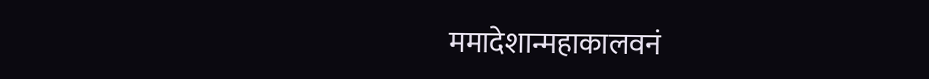ममादेशान्महाकालवनं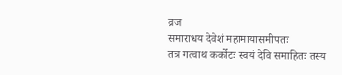व्रज
समाराधय देवेशं महामायासमीपतः
तत्र गत्वाथ कर्कोटः स्वयं देवि समाहितः तस्य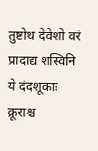तुष्टोथ देवेशो वरं प्रादाद्य शस्विनि
ये दंदशूकाः क्रूराश्च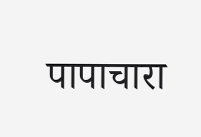पापाचारा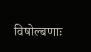विषोल्बणाः